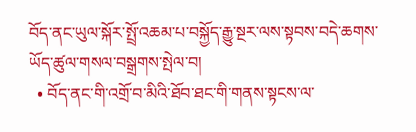བོད་ནང་ཡུལ་སྐོར་སྤྲོ་འཆམ་པ་བསྐྱོད་རྒྱུ་སྔར་ལས་སྟབས་བདེ་ཆགས་ཡོད་ཚུལ་གསལ་བསྒྲགས་སྤེལ་བ།
  • བོད་ནང་གི་འགྲོ་བ་མིའི་ཐོབ་ཐང་གི་གནས་སྟངས་ལ་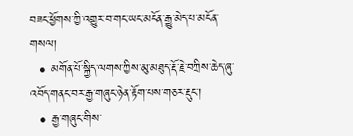བཟང་ཕྱོགས་ཀྱི་འགྱུར་བ་གང་ཡང་མངོན་རྒྱུ་མེད་པ་མངོན་གསལ།
  • མགོན་པོ་སྐྱིད་ལགས་ཀྱིས་མུ་མཐུད་རྡོ་རྗེ་བཀྲིས་ཆེད་ཞུ་འབོད་གནང་བར་རྒྱ་གཞུང་ཉེན་རྟོག་པས་གཅར་རྡུང་།
  • རྒྱ་གཞུང་གིས་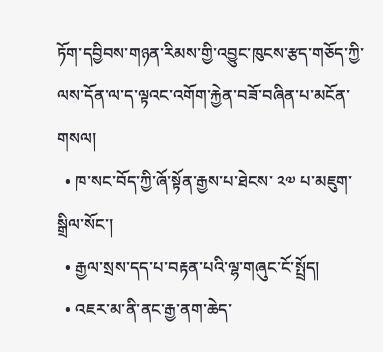ཏོག་དབྱིབས་གཉན་རིམས་གྱི་འབྱུང་ཁུངས་རྩད་གཅོད་ཀྱི་ལས་དོན་ལ་ད་ལྟའང་འགོག་རྐྱེན་བཟོ་བཞིན་པ་མངོན་གསལ།
  • ཁ་སང་བོད་ཀྱི་ཞོ་སྟོན་རྒྱས་པ་ཐེངས་ ༢༧ པ་མཇུག་སྒྲིལ་སོང་།
  • རྒྱལ་སྲས་དད་པ་བརྟན་པའི་ལྷ་གཞུང་ངོ་སྤྲོད།
  • འཇར་མ་ནི་ནང་རྒྱ་ནག་ཆེད་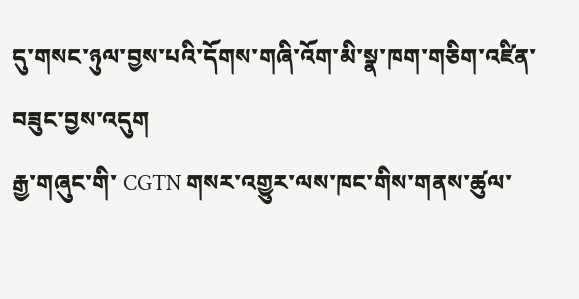དུ་གསང་ཉུལ་བྱས་པའི་དོགས་གཞི་འོག་མི་སྣ་ཁག་གཅིག་འཛིན་བཟུང་བྱས་འདུག
རྒྱ་གཞུང་གི་ CGTN གསར་འགྱུར་ལས་ཁང་གིས་གནས་ཚུལ་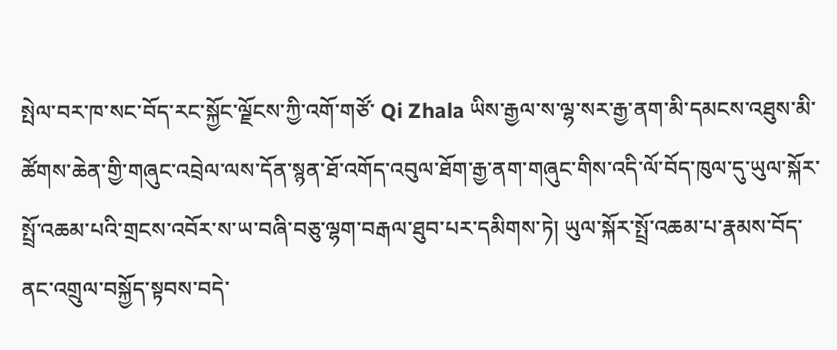སྤེལ་བར་ཁ་སང་བོད་རང་སྐྱོང་ལྗོངས་ཀྱི་འགོ་གཙོ་ Qi Zhala ཡིས་རྒྱལ་ས་ལྷ་སར་རྒྱ་ནག་མི་དམངས་འཐུས་མི་ཚོགས་ཆེན་གྱི་གཞུང་འབྲེལ་ལས་དོན་སྙན་ཐོ་འགོད་འབུལ་ཐོག་རྒྱ་ནག་གཞུང་གིས་འདི་ལོ་བོད་ཁུལ་དུ་ཡུལ་སྐོར་སྤྲོ་འཆམ་པའི་གྲངས་འབོར་ས་ཡ་བཞི་བཅུ་ལྷག་བརྒལ་ཐུབ་པར་དམིགས་ཏེ། ཡུལ་སྐོར་སྤྲོ་འཆམ་པ་རྣམས་བོད་ནང་འགྲུལ་བསྐྱོད་སྟབས་བདེ་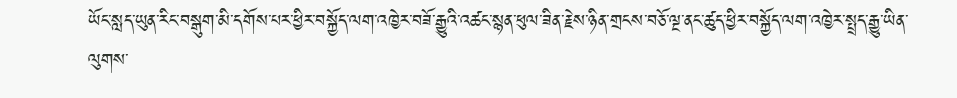ཡོང་སླད་ཡུན་རིང་བསྒུག་མི་དགོས་པར་ཕྱིར་བསྐྱོད་ལག་འཁྱེར་བཟོ་རྒྱུའི་འཚང་སྙན་ཕུལ་ཟིན་རྗེས་ཉིན་གྲངས་བཅོ་ལྔ་ནང་ཚུད་ཕྱིར་བསྐྱོད་ལག་འཁྱེར་སྤྲད་རྒྱུ་ཡིན་ལུགས་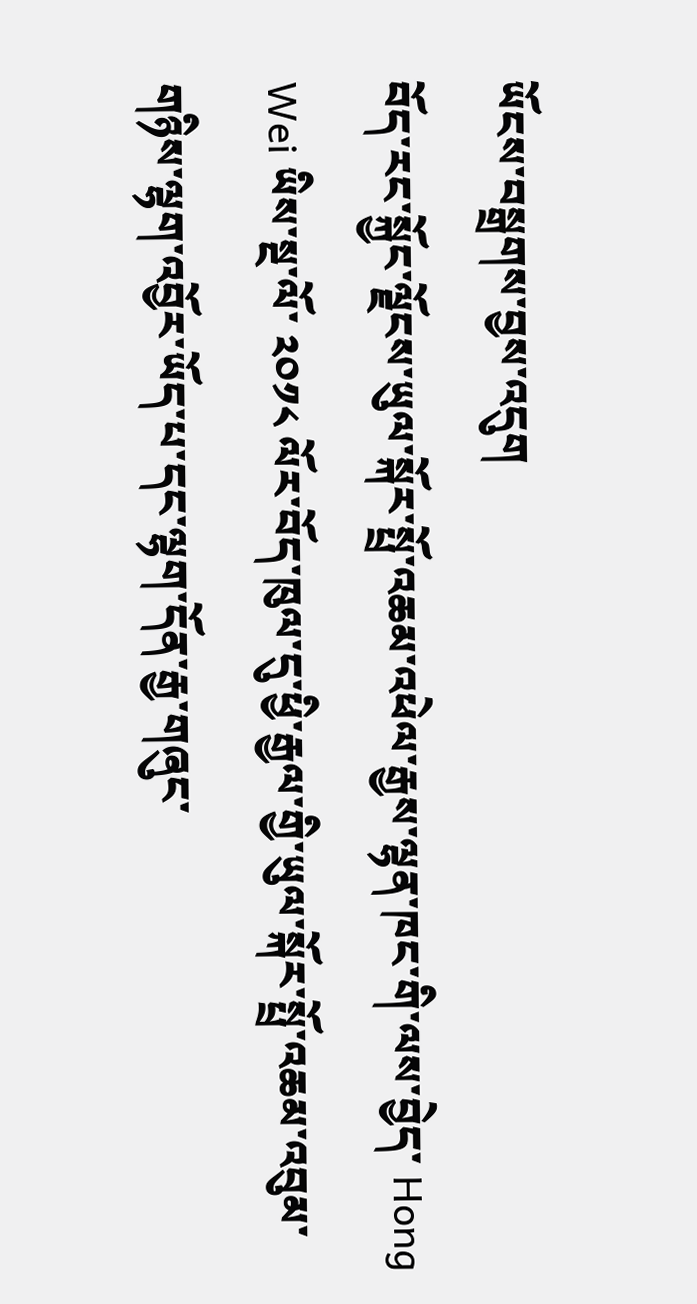ཡོངས་བསྒྲགས་བྱས་འདུག
བོད་རང་སྐྱོང་ལྗོངས་ཡུལ་སྐོར་སྤྲོ་འཆམ་འཕེལ་རྒྱས་ལྷན་ཁང་གི་ལས་བྱེད་ Hong Wei ཡིས་སྔ་ལོ་ ༢༠༡༨ ལོར་བོད་ཁུལ་དུ་ཕྱི་རྒྱལ་གྱི་ཡུལ་སྐོར་སྤྲོ་འཆམ་འབུམ་གཉིས་ལྷག་འབྱོར་ཡོད་པ་དང་ལྷག་དོན་རྒྱ་གཞུང་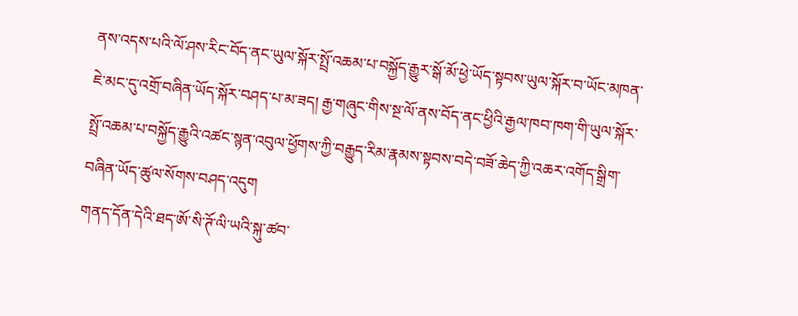ནས་འདས་པའི་ལོ་ཤས་རིང་བོད་ནང་ཡུལ་སྐོར་སྤྲོ་འཆམ་པ་བསྐྱོད་རྒྱུར་སྒོ་མོ་ཕྱེ་ཡོད་སྟབས་ཡུལ་སྐོར་བ་ཡོང་མཁན་ཇེ་མང་དུ་འགྲོ་བཞིན་ཡོད་སྐོར་བཤད་པ་མ་ཟད། རྒྱ་གཞུང་གིས་སྔ་ལོ་ནས་བོད་ནང་ཕྱིའི་རྒྱལ་ཁབ་ཁག་གི་ཡུལ་སྐོར་སྤྲོ་འཆམ་པ་བསྐྱོད་རྒྱུའི་འཚང་སྙན་འབུལ་ཕྱོགས་ཀྱི་བརྒྱུད་རིམ་རྣམས་སྟབས་བདེ་བཟོ་ཆེད་ཀྱི་འཆར་འགོད་སྒྲིག་བཞིན་ཡོད་ཚུལ་སོགས་བཤད་འདུག
གནད་དོན་དེའི་ཐད་ཨོ་སི་ཊོ་ལི་ཡའི་སྐུ་ཚབ་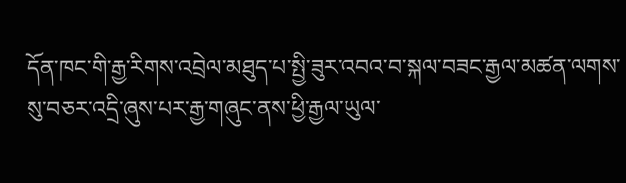དོན་ཁང་གི་རྒྱ་རིགས་འབྲེལ་མཐུད་པ་སྤྱི་ཟུར་འབའ་བ་སྐལ་བཟང་རྒྱལ་མཚན་ལགས་སུ་བཅར་འདྲི་ཞུས་པར་རྒྱ་གཞུང་ནས་ཕྱི་རྒྱལ་ཡུལ་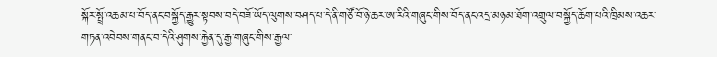སྐོར་སྤྲོ་འཆམ་པ་བོད་ནང་བསྐྱོད་རྒྱུར་སྟབས་བདེ་བཟོ་ཡོད་ལུགས་བཤད་པ་དེ་ནི་གཙོ་བོ་ཉེ་ཆར་ཨ་རིའི་གཞུང་གིས་བོད་ནང་འདྲ་མཉམ་ཐོག་འགྲུལ་བསྐྱོད་ཆོག་པའི་ཁྲིམས་འཆར་གཏན་འབེབས་གནང་བ་དེའི་ཤུགས་རྐྱེན་དུ་རྒྱ་གཞུང་གིས་རྒྱལ་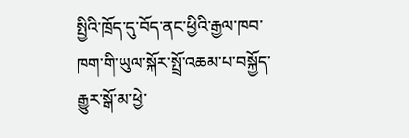སྤྱིའི་ཁྲོད་དུ་བོད་ནང་ཕྱིའི་རྒྱལ་ཁབ་ཁག་གི་ཡུལ་སྐོར་སྤྲོ་འཆམ་པ་བསྐྱོད་རྒྱུར་སྒོ་མ་ཕྱེ་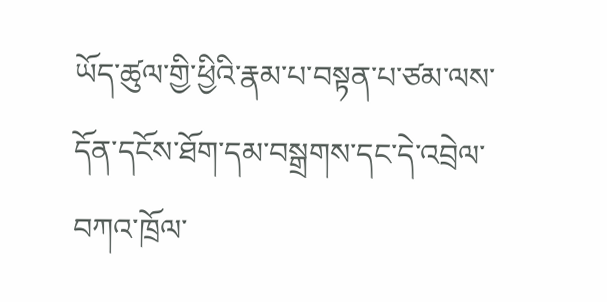ཡོད་ཚུལ་གྱི་ཕྱིའི་རྣམ་པ་བསྟན་པ་ཙམ་ལས་དོན་དངོས་ཐོག་དམ་བསྒྲགས་དང་དེ་འབྲེལ་བཀའ་ཁྲོལ་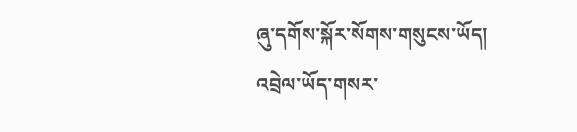ཞུ་དགོས་སྐོར་སོགས་གསུངས་ཡོད།
འབྲེལ་ཡོད་གསར་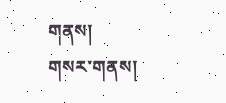གནས།
གསར་གནས།